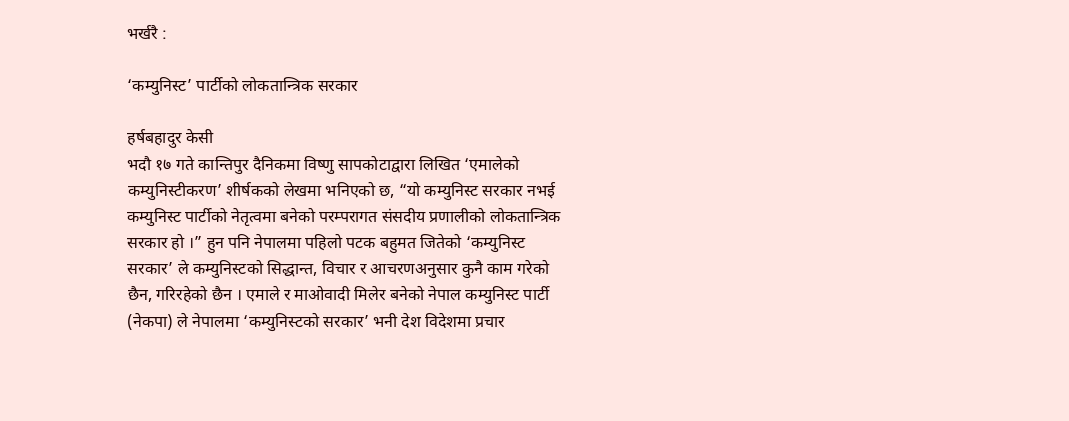भर्खरै :

‘कम्युनिस्ट’ पार्टीको लोकतान्त्रिक सरकार

हर्षबहादुर केसी
भदौ १७ गते कान्तिपुर दैनिकमा विष्णु सापकोटाद्वारा लिखित ‘एमालेको कम्युनिस्टीकरण’ शीर्षकको लेखमा भनिएको छ, “यो कम्युनिस्ट सरकार नभई कम्युनिस्ट पार्टीको नेतृत्वमा बनेको परम्परागत संसदीय प्रणालीको लोकतान्त्रिक सरकार हो ।” हुन पनि नेपालमा पहिलो पटक बहुमत जितेको ‘कम्युनिस्ट सरकार’ ले कम्युनिस्टको सिद्धान्त, विचार र आचरणअनुसार कुनै काम गरेको छैन, गरिरहेको छैन । एमाले र माओवादी मिलेर बनेको नेपाल कम्युनिस्ट पार्टी (नेकपा) ले नेपालमा ‘कम्युनिस्टको सरकार’ भनी देश विदेशमा प्रचार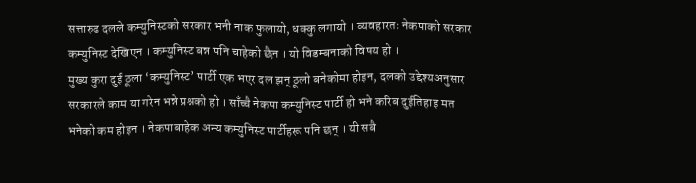सत्तारुढ दलले कम्युनिस्टको सरकार भनी नाक फुलायो, धक्कु लगायो । व्यवहारतः नेकपाको सरकार कम्युनिस्ट देखिएन । कम्युनिस्ट बन्न पनि चाहेको छैन । यो विडम्बनाको विषय हो ।
मुख्य कुरा दुई ठूला ‘कम्युनिस्ट’ पार्टी एक भएर दल झन् ठूलो बनेकोमा होइन, दलको उद्देश्यअनुसार सरकारले काम या गरेन भन्ने प्रश्नको हो । साँच्चै नेकपा कम्युनिस्ट पार्टी हो भने करिब दुईतिहाइ मत भनेको कम होइन । नेकपाबाहेक अन्य कम्युनिस्ट पार्टीहरू पनि छन् । यी सबै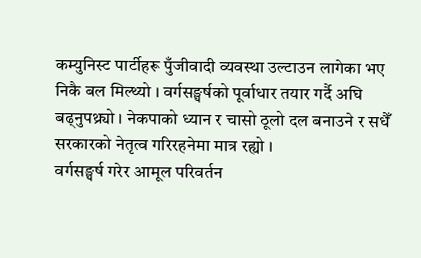कम्युनिस्ट पार्टीहरू पुँजीवादी व्यवस्था उल्टाउन लागेका भए निकै बल मिल्थ्यो । वर्गसङ्घर्षको पूर्वाधार तयार गर्दै अघि बढ्नुपथ्र्यो । नेकपाको ध्यान र चासो ठूलो दल बनाउने र सधैँ सरकारको नेतृत्व गरिरहनेमा मात्र रह्यो ।
वर्गसङ्घर्ष गरेर आमूल परिवर्तन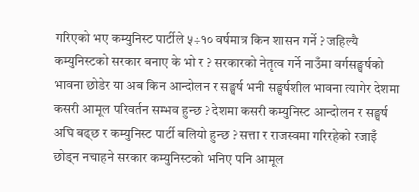गरिएको भए कम्युनिस्ट पार्टीले ५÷१० वर्षमात्र किन शासन गर्ने ? जहिल्यै कम्युनिस्टको सरकार बनाए के भो र ? सरकारको नेतृत्व गर्ने नाउँमा वर्गसङ्घर्षको भावना छोडेर या अब किन आन्दोलन र सङ्घर्ष भनी सङ्घर्षशील भावना त्यागेर देशमा कसरी आमूल परिवर्तन सम्भव हुन्छ ? देशमा कसरी कम्युनिस्ट आन्दोलन र सङ्घर्ष अघि बढ्छ र कम्युनिस्ट पार्टी बलियो हुन्छ ? सत्ता र राजस्वमा गरिरहेको रजाइँ छोड्न नचाहने सरकार कम्युनिस्टको भनिए पनि आमूल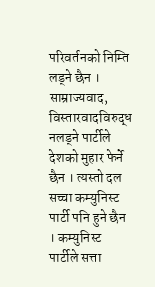परिवर्तनको निम्ति लड्ने छैन ।
साम्राज्यवाद, विस्तारवादविरुद्ध नलड्ने पार्टीले देशको मुहार फेर्ने छैन । त्यस्तो दल सच्चा कम्युनिस्ट पार्टी पनि हुने छैन । कम्युनिस्ट पार्टीले सत्ता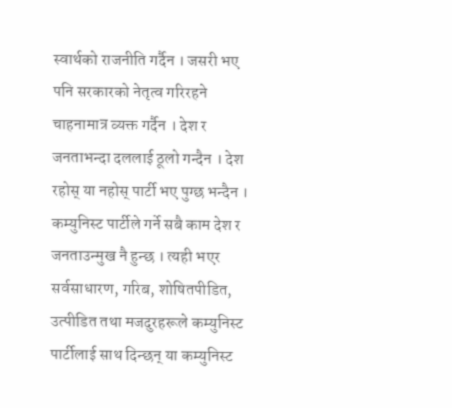स्वार्थको राजनीति गर्दैन । जसरी भए पनि सरकारको नेतृत्व गरिरहने चाहनामात्र व्यक्त गर्दैन । देश र जनताभन्दा दललाई ठूलो गन्दैन । देश रहोस् या नहोस् पार्टी भए पुग्छ भन्दैन । कम्युनिस्ट पार्टीले गर्ने सबै काम देश र जनताउन्मुख नै हुन्छ । त्यही भएर सर्वसाधारण, गरिब, शोषितपीडित, उत्पीडित तथा मजदुरहरूले कम्युनिस्ट पार्टीलाई साथ दिन्छन् या कम्युनिस्ट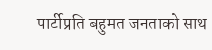पार्टीप्रति बहुमत जनताको साथ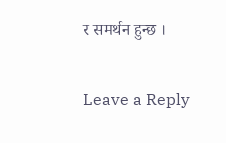र समर्थन हुन्छ ।

Leave a Reply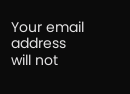Your email address will not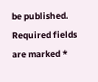be published. Required fields are marked *